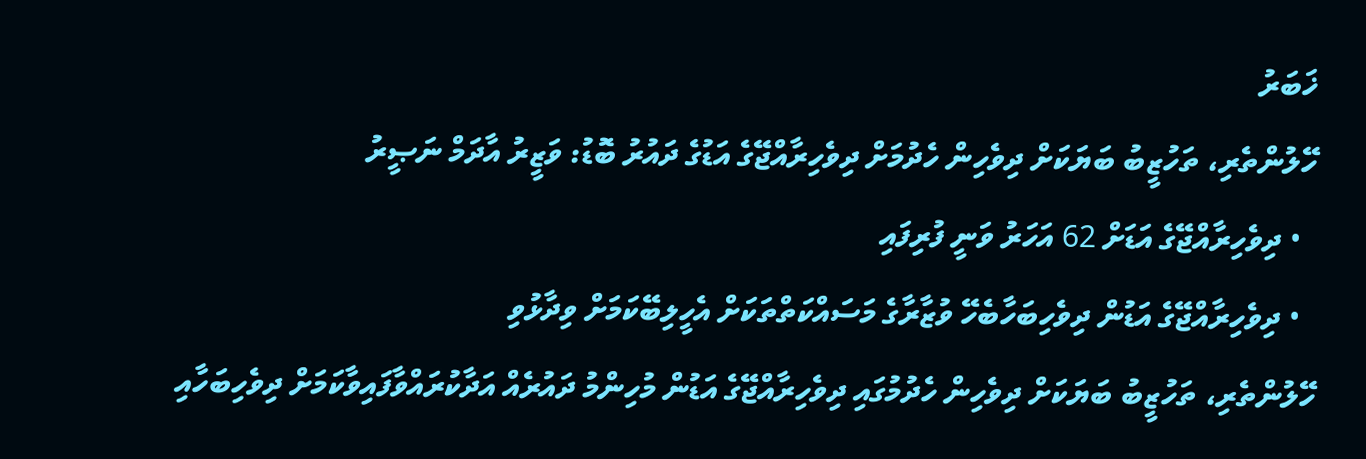ޚަބަރު
ހޭލުންތެރި، ތަހުޒީބު ބަޔަކަށް ދިވެހިން ހެދުމަށް ދިވެހިރާއްޖޭގެ އަޑުގެ ދައުރު ބޮޑު: ވަޒީރު އާދަމް ނަޞީރު
  • ދިވެހިރާއްޖޭގެ އަޑަށް 62 އަހަރު ވަނީ ފުރިފައި
  • ދިވެހިރާއްޖޭގެ އަޑުން ދިވެހިބަހާބެހޭ ވުޒާރާގެ މަސައްކަތްތަކަށް އެހީލިބޭކަމަށް ވިދާޅުވި
ހޭލުންތެރި، ތަހުޒީބު ބަޔަކަށް ދިވެހިން ހެދުމުގައި ދިވެހިރާއްޖޭގެ އަޑުން މުހިންމު ދައުރެއް އަދާކުރައްވާފައިވާކަމަށް ދިވެހިބަހާއި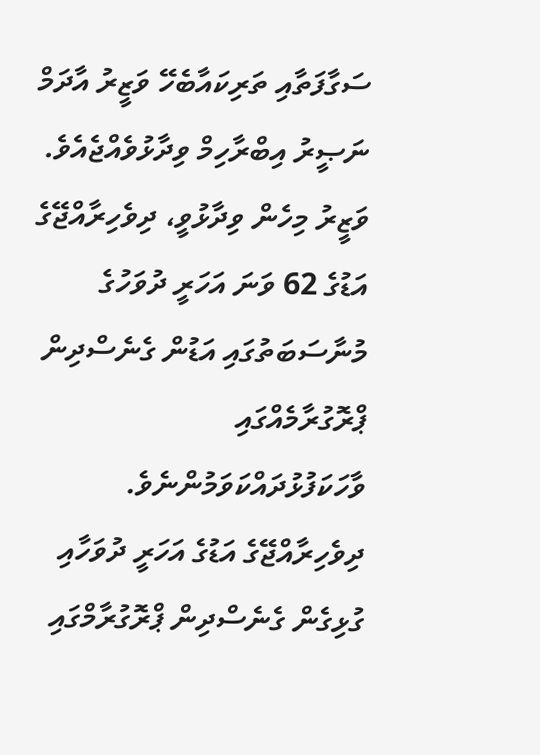ސަގާފަތާއި ތަރިކައާބެހޭ ވަޒީރު އާދަމް ނަޞީރު އިބްރާހިމް ވިދާޅުވެއްޖެއެވެ.
ވަޒީރު މިހެން ވިދާޅުވީ، ދިވެހިރާއްޖޭގެ އަޑުގެ 62 ވަނަ އަހަރީ ދުވަހުގެ މުނާސަބަތުގައި އަޑުން ގެނެސްދިން ޕްރޮގުރާމެއްގައި ވާހަކަފުޅުދައްކަވަމުންނެވެ.
ދިވެހިރާއްޖޭގެ އަޑުގެ އަހަރީ ދުވަހާއި ގުޅިގެން ގެނެސްދިން ޕްރޮގުރާމްގައި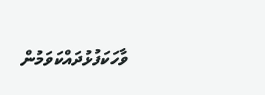ވާހަކަފުޅުދައްކަވަމުން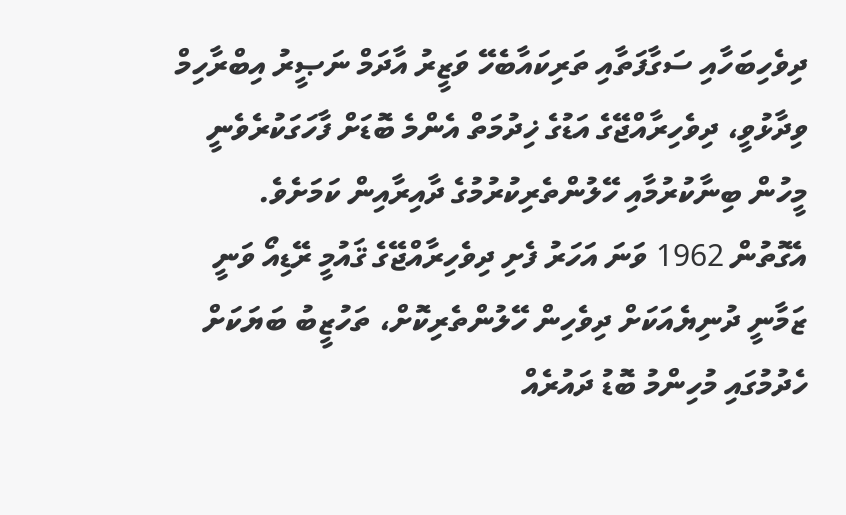ދިވެހިބަހާއި ސަގާފަތާއި ތަރިކައާބެހޭ ވަޒީރު އާދަމް ނަޞީރު އިބްރާހިމް ވިދާޅުވީ، ދިވެހިރާއްޖޭގެ އަޑުގެ ޚިދުމަތް އެންމެ ބޮޑަށް ފާހަގަކުރެވެނީ މީހުން ބިނާކުރުމާއި ހޭލުންތެރިކުރުމުގެ ދާއިރާއިން ކަމަށެވެ.
އެގޮތުން 1962 ވަނަ އަހަރު ފެށި ދިވެހިރާއްޖޭގެ ޤައުމީ ރޭޑިއޯ ވަނީ ޒަމާނީ ދުނިޔެއަކަށް ދިވެހިން ހޭލުންތެރިކޮށް، ތަހުޒީބު ބަޔަކަށް ހެދުމުގައި މުހިންމު ބޮޑު ދައުރެއް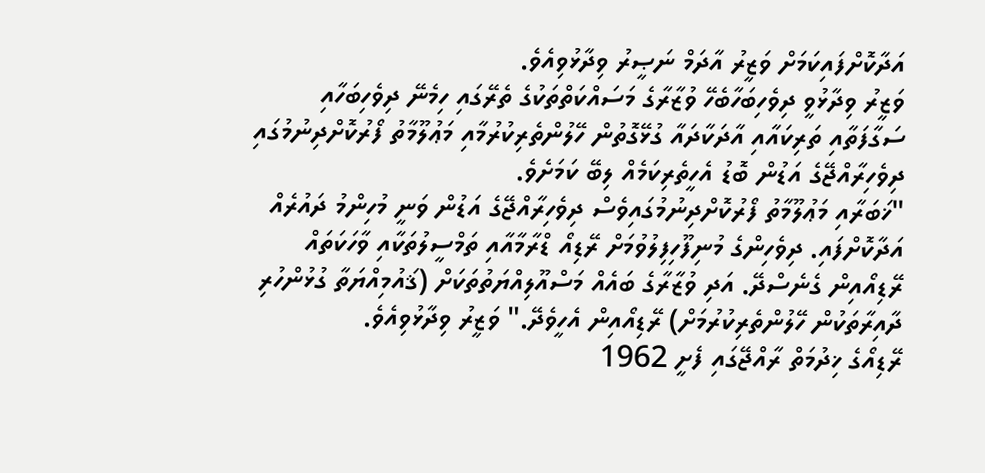އަދާކޮށްފައިކަމަށް ވަޒީރު އާދަމް ނަޞީރު ވިދާޅުވިއެވެ.
ވަޒީރު ވިދާޅުވީ ދިވެހިބަހާބެހޭ ވުޒާރާގެ މަސައްކަތްތަކުގެ ތެރޭގައި ހިމެނޭ ދިވެހިބަހާއި ސަގާފަތާއި ތަރިކައާއި އާދަކާދައާ ގުޅޭގޮތުން ހޭލުންތެރިކުރުމާއި މަޢުލޫމާތު ފޯރުކޮށްދިނުމުގައި ދިވެހިރާއްޖޭގެ އަޑުން ބޮޑު އެހީތެރިކަމެއް ލިބޭ ކަމަށެވެ.
"ޚަބަރާއި މަޢުލޫމާތު ފޯރުކޮށްދިނުމުގައިވެސް ދިވެހިރާއްޖޭގެ އަޑުން ވަނީ މުހިންމު ދައުރެއް އަދާކޮށްފައި. ދިވެހިންގެ މުނިފޫހިފިލުވުމަށް ރޭޑިއޯ ޑްރާމާއާއި ތަމްސީލުތަކާއި ވާހަކަތައް ރޭޑިއޯއިން ގެނެސްދޭ. އަދި ވުޒާރާގެ ބައެއް މަސްއޫލިއްޔަތުތަކަށް (ޤައުމިއްޔަތާ ގުޅުންހުރި ދާއިރާތަކުން ހޭލުންތެރިކުރުމަށް) ރޭޑިއޯއިން އެހީވެދޭ." ވަޒީރު ވިދާޅުވިއެވެ.
ރޭޑިއޯގެ ޚިދުމަތް ރާއްޖޭގައި ފެށީ 1962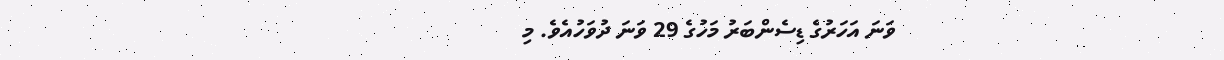ވަނަ އަހަރުގެ ޑިސެންބަރު މަހުގެ 29 ވަނަ ދުވަހުއެވެ. މި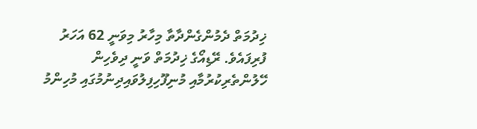ޚިދުމަތް ދެމުންގެންދާތާ މިހާރު މިވަނީ 62 އަހަރު ފުރިފައެވެ. ރޭޑިއޯގެ ޚިދުމަތް ވަނީ ދިވެހިން ހޭލުންތެރިކުރުމާއި މުނިފޫހިފިލުވައިދިނުމުގައި މުހިންމު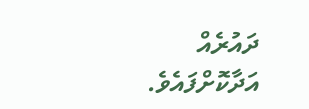ދައުރެއް އަދާކޮށްފައެވެ.